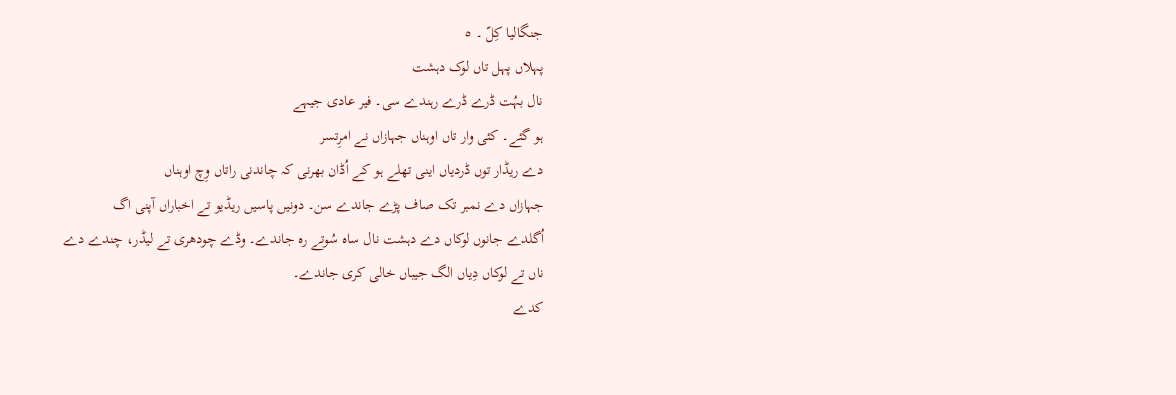جنگالیا کِلّ ۔ ٥
پہلاں پہل تاں لوک دہشت
نال بہُت ڈرے ڈرے رہندے سی۔ فیر عادی جیہے
ہو گئے۔ کئی وار تاں اوہناں جہازاں نے امرِتسر
دے ریڈار توں ڈردیاں اینی تھلے ہو کے اُڈان بھرنی کہ چاندنی راتاں وِچ اوہناں
جہازاں دے نمبر تک صاف پڑے جاندے سن۔ دونیں پاسیں ریڈیو تے اخباراں آپنی اگ
اُگلدے جانوں لوکاں دے دہشت نال ساہ سُوتے رہ جاندے۔ وڈے چودھری تے لیڈر، چندے دے
ناں تے لوکاں دِیاں الگ جیباں خالی کری جاندے۔
کدے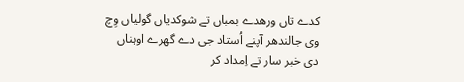کدے تاں ورھدے بمباں تے شوکدیاں گولیاں وِچ
وی جالندھر آپنے اُستاد جی دے گھرے اوہناں
دی خبر سار تے اِمداد کر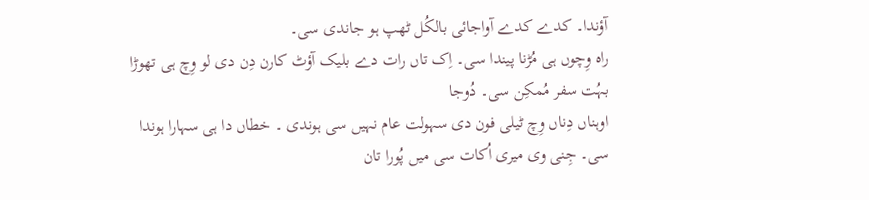آؤندا۔ کدے کدے آواجائی بالکُل ٹھپ ہو جاندی سی۔
راہ وِچوں ہی مُڑنا پیندا سی۔ اِک تاں رات دے بلیک آؤٹ کارن دِن دی لو وِچ ہی تھوڑا بہُت سفر مُمکِن سی۔ دُوجا
اوہناں دِناں وِچ ٹیلی فون دی سہولت عام نہیں سی ہوندی ۔ خطاں دا ہی سہارا ہوندا
سی۔ جِنی وی میری اُکات سی میں پُورا تان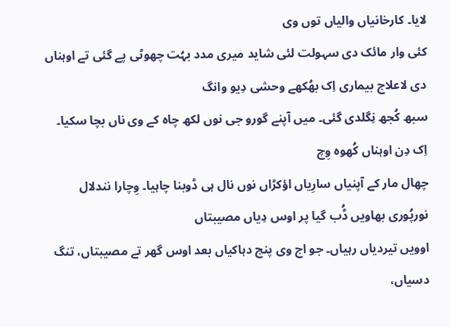لایا۔ کارخانیاں والیاں توں وی
کئی وار مائک دی سہولت لئی شاید میری مدد بہُت چھوٹی پے گئی تے اوہناں دی لاعلاج بیماری اِک بھُکھے وحشی دِیو وانگ
سبھ کُجھ نِگلدی گئی۔ میں آپنے گورو جی نوں لکھ چاہ کے وی ناں بچا سکیا۔
اِک دِن اوہناں کُھوہ وِچ
چھال مار کے آپنیاں سارِیاں اؤکڑاں نوں نال ہی ڈوبنا چاہیا۔ وِچارا نندلال
نورپُوری بھاویں ڈُب گیا پر اوس دِیاں مصیبتاں
اوویں تیردیاں رہیاں۔ جو اج وی پنج دہاکیاں بعد اوس گھر تے مصیبتاں، تنگ دسیاں،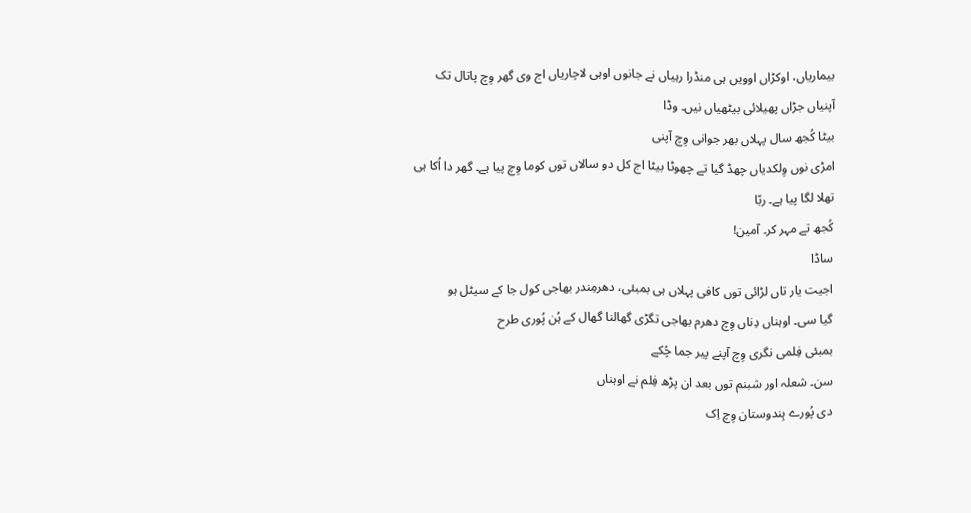بیماریاں، اوکڑاں اوویں ہی منڈرا رہیاں نے جانوں اوہی لاچاریاں اج وی گھر وِچ پاتال تک آپنیاں جڑاں پھیلائی بیٹھیاں نیں۔ وڈا
بیٹا کُجھ سال پہلاں بھر جوانی وِچ آپنی
امڑی نوں وِلکدیاں چھڈ گیا تے چھوٹا بیٹا اج کل دو سالاں توں کوما وِچ پیا ہے۔ گھر دا اُکا ہی تھلا لگا پیا ہے۔ ربّا
کُجھ تے مہر کر۔ آمین!
ساڈا
اجیت یار تاں لڑائی توں کافی پہلاں ہی بمبئی، دھرمِندر بھاجی کول جا کے سیٹل ہو
گیا سی۔ اوہناں دِناں وِچ دھرم بھاجی تگڑی گھالنا گھال کے ہُن پُوری طرح
بمبئی فِلمی نگری وِچ آپنے پیر جما چُکے
سن۔ شعلہ اور شبنم توں بعد ان پڑھ فِلم نے اوہناں
دی پُورے ہِندوستان وِچ اِک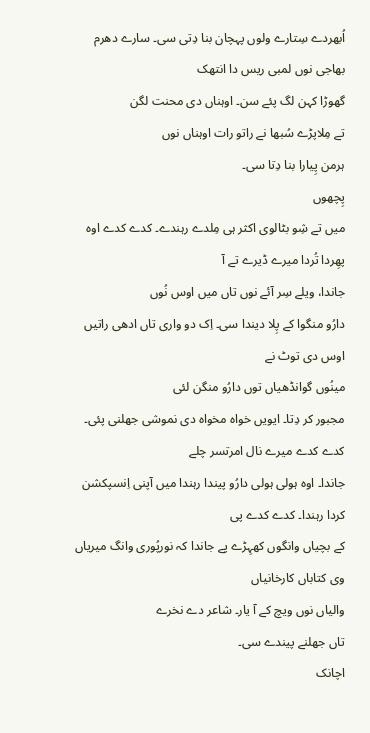اُبھردے سِتارے ولوں پہچان بنا دِتی سی۔ سارے دھرم بھاجی نوں لمبی ریس دا انتھک
گھوڑا کہن لگ پئے سن۔ اوہناں دی محنت لگن
تے مِلاپڑے سُبھا نے راتو رات اوہناں نوں
ہرمن پِیارا بنا دِتا سی۔
پِچھوں
میں تے شِو بٹالوی اکثر ہی مِلدے رہندے۔ کدے کدے اوہ پھِردا تُردا میرے ڈیرے تے آ
جاندا، ویلے سِر آئے نوں تاں میں اوس نُوں
دارُو منگوا کے پِلا دیندا سی۔ اِک دو واری تاں ادھی راتیں اوس دی توٹ نے
مینُوں گوانڈھیاں توں دارُو منگن لئی
مجبور کر دِتا۔ ایویں خواہ مخواہ دی نموشی جھلنی پئی۔ کدے کدے میرے نال امرتسر چلے
جاندا۔ اوہ ہولی ہولی دارُو پیندا رہندا میں آپنی اِنسپکشن کردا رہندا۔ کدے کدے پی
کے بچیاں وانگوں کھہِڑے پے جاندا کہ نورپُوری وانگ میریاں وی کتاباں کارخانیاں
والیاں نوں ویچ کے آ یار۔ شاعر دے نخرے
تاں جھلنے پیندے سی۔
اچانک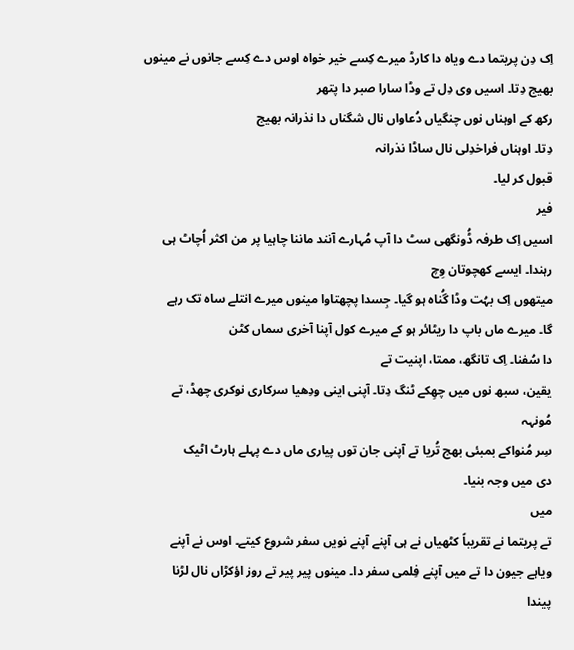اِک دِن پریتما دے ویاہ دا کارڈ میرے کِسے خیر خواہ اوس دے کِسے جانوں نے مینوں
بھیج دِتا۔ اسیں وی دِل تے وڈا سارا صبر دا پتھر
رکھ کے اوہناں نوں چنگیاں دُعاواں نال شگناں دا نذرانہ بھیج
دِتا۔ اوہناں فراخدِلی نال ساڈا نذرانہ
قبول کر لیا۔
فیر
اسیں اِک طرفہ ڈُونگھی سٹ دا آپ مُہارے آنند ماننا چاہیا پر من اکثر اُچاٹ ہی
رہندا۔ ایسے کھچوتان وِچ
میتھوں اِک بہُت وڈا گُناہ ہو گیا۔ جِسدا پچھتاوا مینوں میرے انتلے ساہ تک رہے
گا۔ میرے ماں باپ دا ریٹائر ہو کے میرے کول آپنا آخری سماں کٹن
دا سُفنا۔ اِک تانگھ، ممتا، اپنیت تے
یقین، سبھ نوں میں چھِکے ٹنگ دِتا۔ آپنی اینی ودِھیا سرکاری نوکری چھڈ، تے مُونہہ
سِر مُنواکے بمبئی بھج تُریا تے آپنی جان توں پیاری ماں دے پہلے ہارٹ اٹیک
دی میں وجہ بنیا۔
میں
تے پریتما نے تقریباً کٹھیاں نے ہی آپنے آپنے نویں سفر شروع کیتے۔ اوس نے آپنے
ویاہے جیون دا تے میں آپنے فِلمی سفر دا۔ مینوں پیر پیر تے روز اؤکڑاں نال لڑنا
پیندا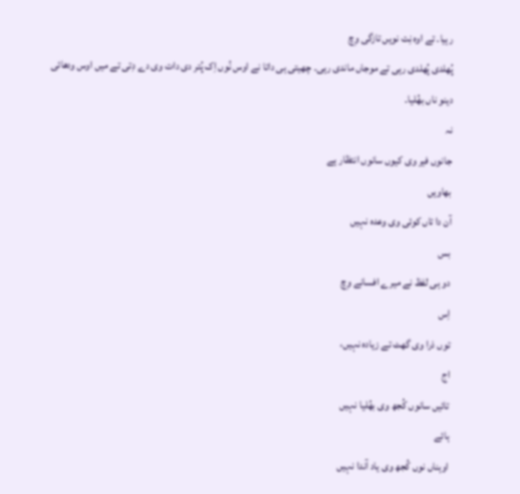رہیا۔ تے اوہ نِت نویں تازگی وِچ
پُھلدی پُھلدی رہی تے موجاں ماندی رہی۔ چھیتی ہی داتا نے اوس نُوں اِک پُتر دی دات وی دے دِتی تے میں اوس ودھائی
دینو ناں بھُلیا۔
نہ
جانوں فیر وی کیوں سانوں انتظار ہے
بھاویں
آن دا تاں کوئی وی وعدہ نہیں
بس
دو ہی لفظ نے میرے افسانے وِچ
اِس
توں ذرا وی گھٹ تے زیادہ نہیں،
اج
تائیں سانوں کُجھ وی بھُلیا نہیں
ہائے
اوہناں نوں کُجھ وی یاد آندا نہیں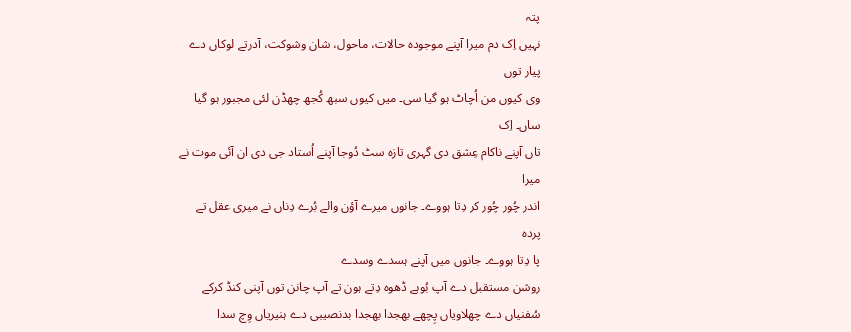پتہ
نہیں اِک دم میرا آپنے موجودہ حالات، ماحول، شان وشوکت، آدرتے لوکاں دے پیار توں
وی کیوں من اُچاٹ ہو گیا سی۔ میں کیوں سبھ کُجھ چھڈن لئی مجبور ہو گیا ساں۔ اِک
تاں آپنے ناکام عِشق دی گہری تازہ سٹ دُوجا آپنے اُستاد جی دی ان آئی موت نے میرا
اندر چُور چُور کر دِتا ہووے۔ جانوں میرے آؤن والے بُرے دِناں نے میری عقل تے پردہ
پا دِتا ہووے۔ جانوں میں آپنے ہسدے وسدے
روشن مستقبل دے آپ بُوہے ڈھوہ دِتے ہون تے آپ چانن توں آپنی کنڈ کرکے
سُفنیاں دے چھلاویاں پِچھے بھجدا بھجدا بدنصیبی دے ہنیریاں وِچ سدا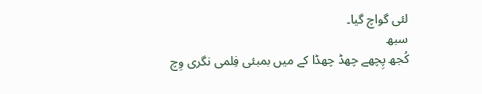لئی گواچ گیا۔
سبھ
کُجھ پِچھے چھڈ چھڈا کے میں بمبئی فِلمی نگری وِچ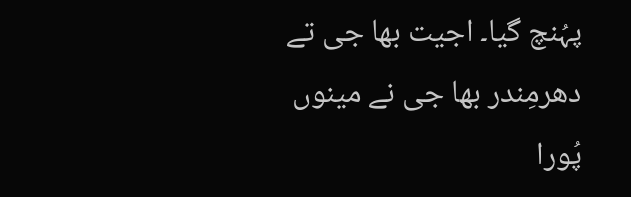پہُنچ گیا۔ اجیت بھا جی تے دھرمِندر بھا جی نے مینوں پُورا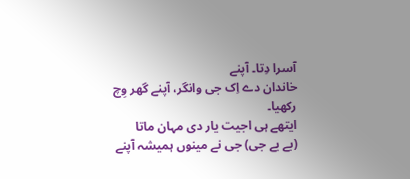آسرا دِتا۔ آپنے
خاندان دے اِک جی وانگر، آپنے گھر وِچ رکھیا۔
ایتھے ہی اجیت یار دی مہان ماتا
(بے بے جی) جی نے مینوں ہمیشہ آپنے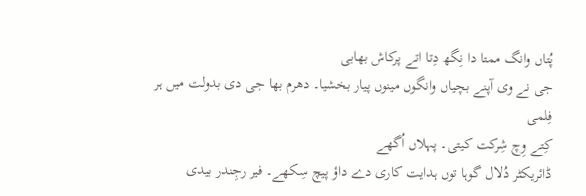پُتاں وانگ ممتا دا نِگھ دِتا اتے پرکاش بھابی
جی نے وی آپنے بچیاں وانگوں مینوں پیار بخشیا۔ دھرم بھا جی دی بدولت میں ہر فِلمی
کِتے وِچ شِرکت کیتی۔ پہلاں اُگھے
ڈائریکٹر دُلال گوہا توں ہدایت کاری دے داؤ پیچ سِکھے۔ فیر رجِندر بیدی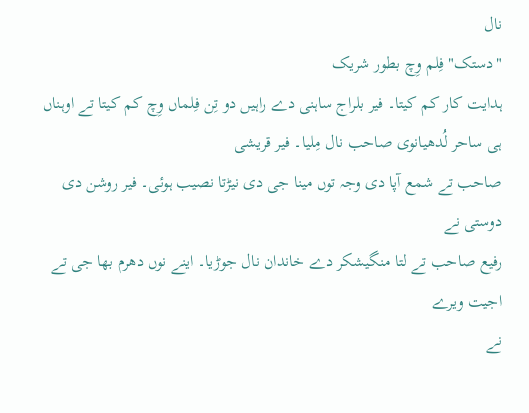نال
"دستک" فِلم وِچ بطور شریک
ہدایت کار کم کیتا۔ فیر بلراج ساہنی دے راہیں دو تِن فِلماں وِچ کم کیتا تے اوہناں ہی ساحر لُدھیانوی صاحب نال مِلیا۔ فیر قریشی
صاحب تے شمع آپا دی وجہ توں مینا جی دی نیڑتا نصیب ہوئی۔ فیر روشن دی دوستی نے
رفیع صاحب تے لتا منگیشکر دے خاندان نال جوڑیا۔ اینے نوں دھرم بھا جی تے اجیت ویرے
نے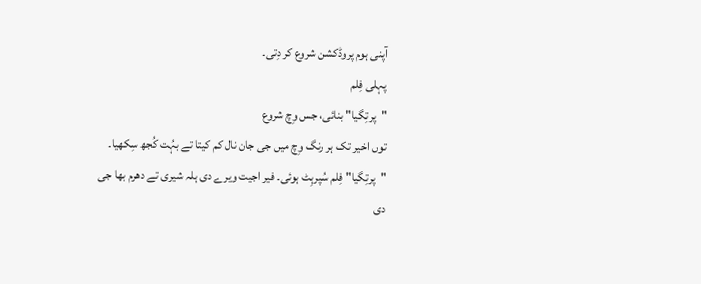آپنی ہوم پروڈکشن شروع کر دِتی۔
پہلی فِلم
"پرتِگیا" بنائی، جس وِچ شروع
توں اخیر تک ہر رنگ وِچ میں جی جان نال کم کیتا تے بہُت کُجھ سِکھیا۔
"پرتِگیا" فِلم سُپرہِٹ ہوئی۔ فیر اجیت ویرے دی ہلہ شیری تے دھرم بھا جی
دی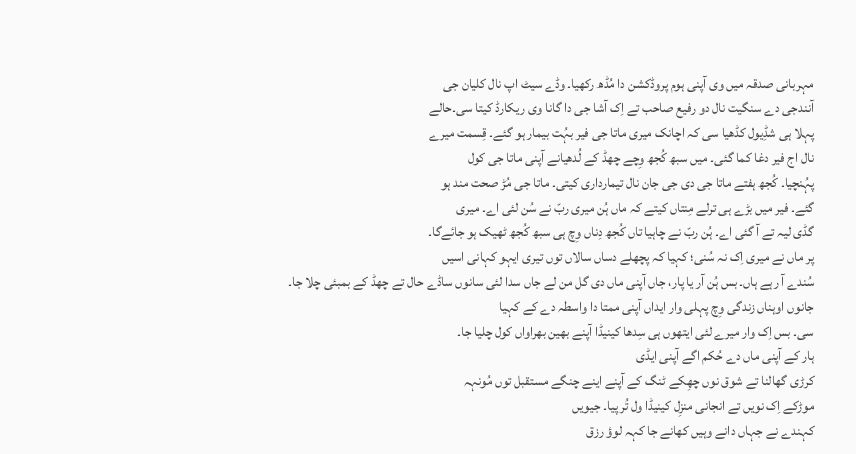مہربانی صدقہ میں وی آپنی ہوم پروڈکشن دا مُڈھ رکھیا۔ وڈے سیٹ اپ نال کلیان جی
آنندجی دے سنگیت نال دو رفیع صاحب تے اِک آشا جی دا گانا وی ریکارڈ کیتا سی۔حالے
پہلا ہی شڈِیول کڈھیا سی کہ اچانک میری ماتا جی فیر بہُت بیمار ہو گئے۔ قِسمت میرے
نال اج فیر دغا کما گئی۔ میں سبھ کُجھ وِچے چھڈ کے لُدھیانے آپنی ماتا جی کول
پہُنچیا۔ کُجھ ہفتے ماتا جی دی جی جان نال تیمارداری کیتی۔ ماتا جی مُڑ صحت مند ہو
گئے۔ فیر میں بڑے ہی ترلے مِنتاں کیتے کہ ماں ہُن میری ربّ نے سُن لئی اے۔ میری
گڈی لیہ تے آ گئی اے۔ ہُن ربّ نے چاہیا تاں کُجھ دِناں وِچ ہی سبھ کُجھ ٹھیک ہو جائےگا۔
پر ماں نے میری اِک نہ سُنی؛ کہیا کہ پچھلے دساں سالاں توں تیری ایہو کہانی اسیں
سُندے آ رہے ہاں۔ بس ہُن آر یا پار، جاں آپنی ماں دی گل من لے جاں سدا لئی سانوں ساڈے حال تے چھڈ کے بمبئی چلا جا۔
جانوں اوہناں زندگی وِچ پہلی وار ایداں آپنی ممتا دا واسطہ دے کے کہیا
سی۔ بس اِک وار میرے لئی ایتھوں ہی سِدھا کینیڈا آپنے بھین بھراواں کول چلیا جا۔
ہار کے آپنی ماں دے حُکم اگے آپنی ایڈی
کرڑی گھالنا تے شوق نوں چھِکے ٹنگ کے آپنے اینے چنگے مستقبل توں مُونہہ
موڑکے اِک نویں تے انجانی منزِل کینیڈا ول تُر پیا۔ جیویں
کہندے نے جہاں دانے وہیں کھانے جا کہہ لوؤ رزق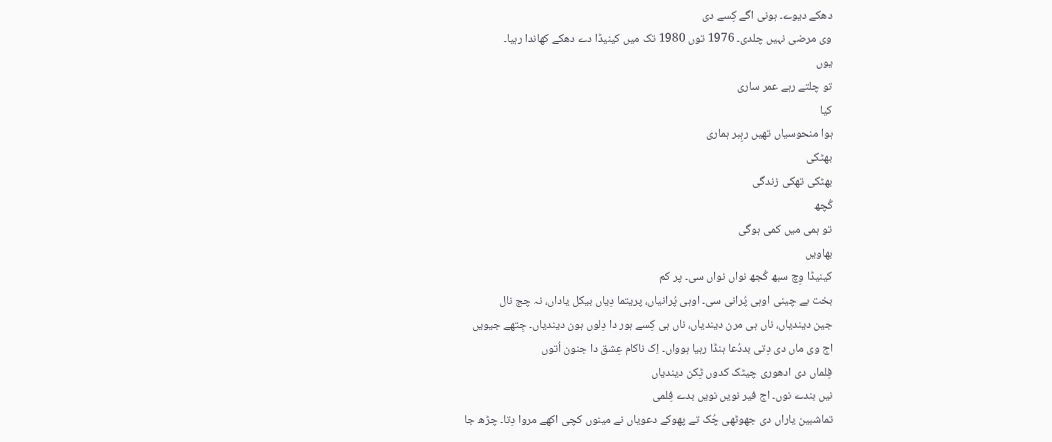دھکے دیوے۔ ہونی اگے کِسے دی
وی مرضی نہیں چلدی۔ 1976 توں 1980 تک میں کینیڈا دے دھکے کھاندا رہیا۔
یوں
تو چلتے رہے عمر ساری
کیا
ہوا منحوسیاں تھیں رہِبر ہماری
بھٹکی
بھٹکی تھکی زندگی
کُچھ
تو ہمی میں کمی ہوگی
بھاویں
کینیڈا وِچ سبھ کُجھ نواں نواں سی۔ پر کم
بخت بے چینی اوہی پُرانی سی۔ اوہی پُرانیاں، پریتما دِیاں بیکل یاداں، نہ چج نال
جین دیندیاں، ناں ہی مرن دیندیاں، ناں ہی کِسے ہور دا دِلوں ہون دیندیاں۔ جِتھے جیویں
اج وی ماں دی دِتی بددُعا ہنڈا رہیا ہوواں۔ اِک ناکام عِشق دا جنون اُتوں
فِلماں دی ادھوری چیٹک کدوں ٹِکن دیندیاں
نیں بندے نوں۔ اج فیر نویں نویں بدے فِلمی
تماشبین یاراں دی جھوٹھی چُک تے پھوکے دعویاں نے مینوں کچی اکھے مروا دِتا۔ چڑھ جا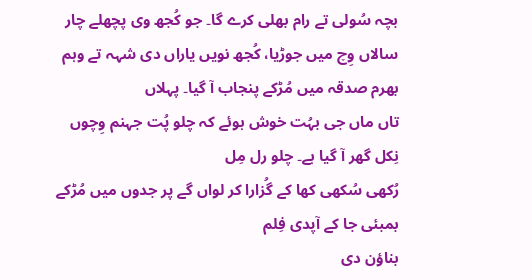بچہ سُولی تے رام بھلی کرے گا۔ جو کُجھ وی پچھلے چار سالاں وِچ میں جوڑیا، کُجھ نویں یاراں دی شہہ تے وہم
بھرم صدقہ میں مُڑکے پنجاب آ گیا۔ پہلاں
تاں ماں جی بہُت خوش ہوئے کہ چلو پُت جہنم وِچوں نِکل گھر آ گیا ہے۔ چلو رل مِل
رُکھی سُکھی کھا کے گُزارا کر لواں گے پر جدوں میں مُڑکے بمبئی جا کے آپدی فِلم
بناؤن دی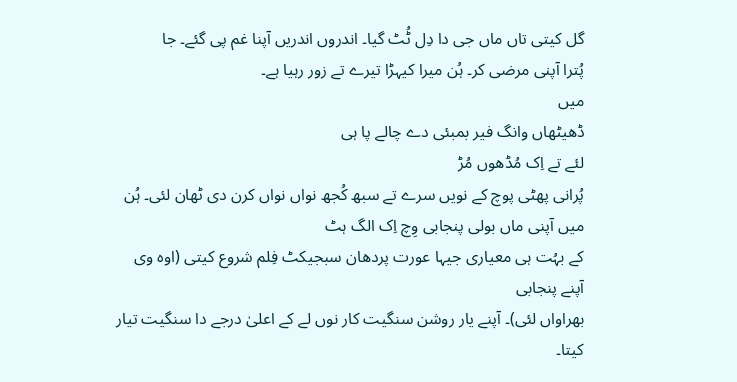گل کیتی تاں ماں جی دا دِل ٹُٹ گیا۔ اندروں اندریں آپنا غم پی گئے۔ جا
پُترا آپنی مرضی کر۔ ہُن میرا کیہڑا تیرے تے زور رہیا ہے۔
میں
ڈھیٹھاں وانگ فیر بمبئی دے چالے پا ہی
لئے تے اِک مُڈھوں مُڑ
پُرانی پھٹی پوچ کے نویں سرے تے سبھ کُجھ نواں نواں کرن دی ٹھان لئی۔ ہُن
میں آپنی ماں بولی پنجابی وِچ اِک الگ ہٹ
کے بہُت ہی معیاری جیہا عورت پردھان سبجیکٹ فِلم شروع کیتی (اوہ وی آپنے پنجابی
بھراواں لئی)۔ آپنے یار روشن سنگیت کار نوں لے کے اعلیٰ درجے دا سنگیت تیار کیتا۔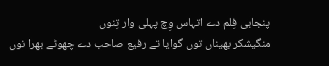پنجابی فِلم دے اتہاس وِچ پہلی وار تِنوں
منگیشکر بھیناں توں گوایا تے رفیع صاحب دے چھوٹے بھرا نوں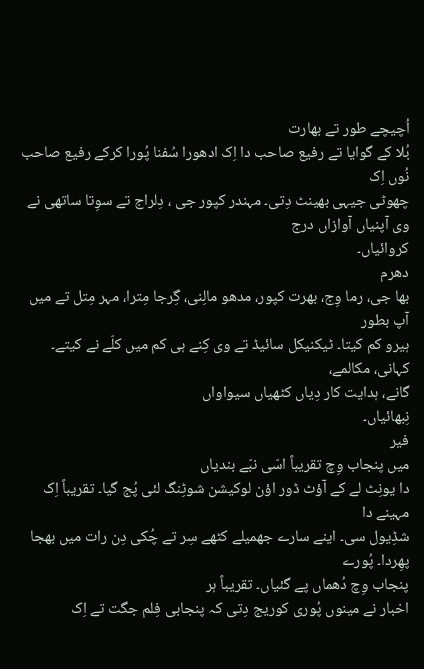اُچیچے طور تے بھارت
بُلا کے گوایا تے رفیع صاحب دا اِک ادھورا سُفنا پُورا کرکے رفیع صاحب نُوں اِک
چھوٹی جیہی بھینٹ دِتی۔ مہندر کپور جی ، دِلراج تے سوِتا ساتھی نے وی آپنیاں آوازاں درج
کروائیاں۔
دھرم
بھا جی، رما وِج، بھرت کپور، مدھو مالِنی، گِرجا مِترا، مہر مِتل تے میں آپ بطور
ہیرو کم کیتا۔ ٹیکنیکل سائیڈ تے وی کِنے ہی کم میں کلّے نے کیتے۔ کہانی، مکالمے،
گانے، ہدایت کار دِیاں کٹھیاں سیواواں
نِبھائیاں۔
فیر
میں پنجاب وِچ تقریباً اسّی نبّے بندیاں
دا یونِٹ لے کے آؤٹ ڈور اؤن لوکیشن شوٹِنگ لئی پُج گیا۔ تقریباً اِک مہینے دا
شڈِیول سی۔ اینے سارے جھمیلے کٹھے سِر تے چُکی دِن رات میں بھجا پھِردا۔ پُورے
پنجاب وِچ دُھماں پے گئیاں۔ تقریباً ہر
اخبار نے مینوں پُوری کوریج دِتی کہ پنجابی فِلم جگت تے اِک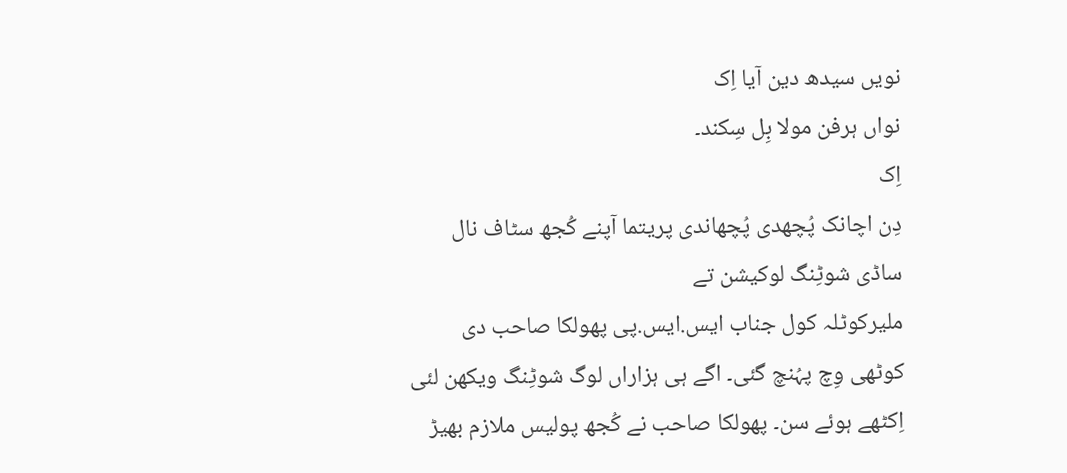نویں سیدھ دین آیا اِک
نواں ہرفن مولا بِل سِکند۔
اِک
دِن اچانک پُچھدی پُچھاندی پریتما آپنے کُجھ سٹاف نال ساڈی شوٹِنگ لوکیشن تے
ملیرکوٹلہ کول جناب ایس.ایس.پی پھولکا صاحب دی کوٹھی وِچ پہُنچ گئی۔ اگے ہی ہزاراں لوگ شوٹِنگ ویکھن لئی
اِکٹھے ہوئے سن۔ پھولکا صاحب نے کُجھ پولیس ملازم بھیڑ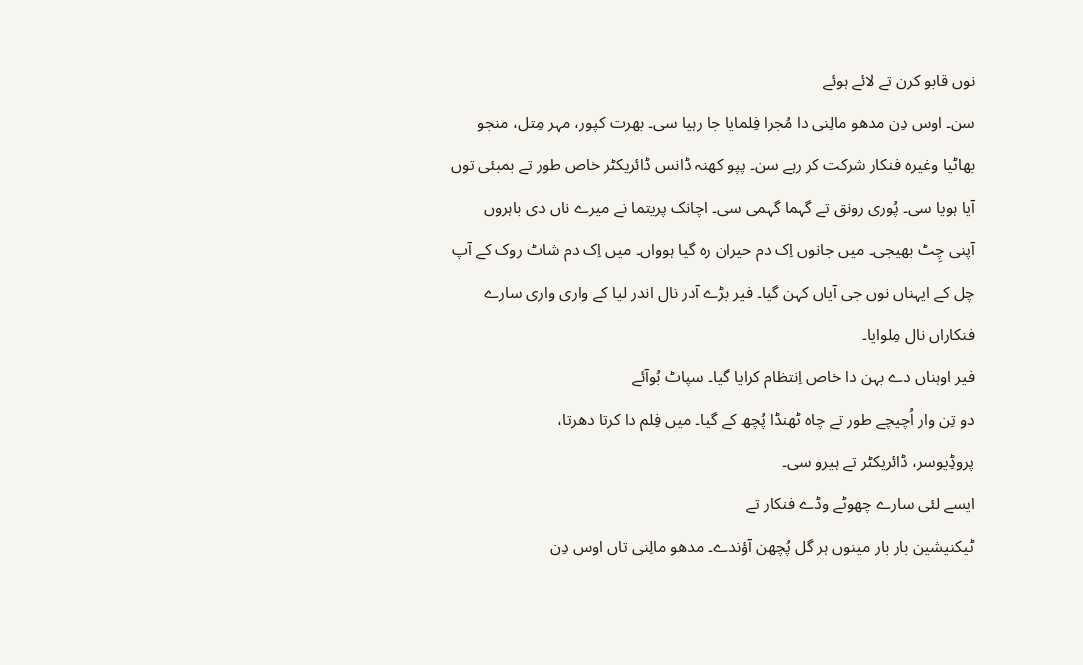نوں قابو کرن تے لائے ہوئے
سن۔ اوس دِن مدھو مالِنی دا مُجرا فِلمایا جا رہیا سی۔ بھرت کپور، مہر مِتل، منجو
بھاٹیا وغیرہ فنکار شرکت کر رہے سن۔ پپو کھنہ ڈانس ڈائریکٹر خاص طور تے بمبئی توں
آیا ہویا سی۔ پُوری رونق تے گہما گہمی سی۔ اچانک پریتما نے میرے ناں دی باہروں
آپنی چِٹ بھیجی۔ میں جانوں اِک دم حیران رہ گیا ہوواں۔ میں اِک دم شاٹ روک کے آپ
چل کے ایہناں نوں جی آیاں کہن گیا۔ فیر بڑے آدر نال اندر لیا کے واری واری سارے
فنکاراں نال مِلوایا۔
فیر اوہناں دے بہن دا خاص اِنتظام کرایا گیا۔ سپاٹ بُوآئے
دو تِن وار اُچیچے طور تے چاہ ٹھنڈا پُچھ کے گیا۔ میں فِلم دا کرتا دھرتا،
پروڈِیوسر، ڈائریکٹر تے ہیرو سی۔
ایسے لئی سارے چھوٹے وڈے فنکار تے
ٹیکنیشین بار بار مینوں ہر گل پُچھن آؤندے۔ مدھو مالِنی تاں اوس دِن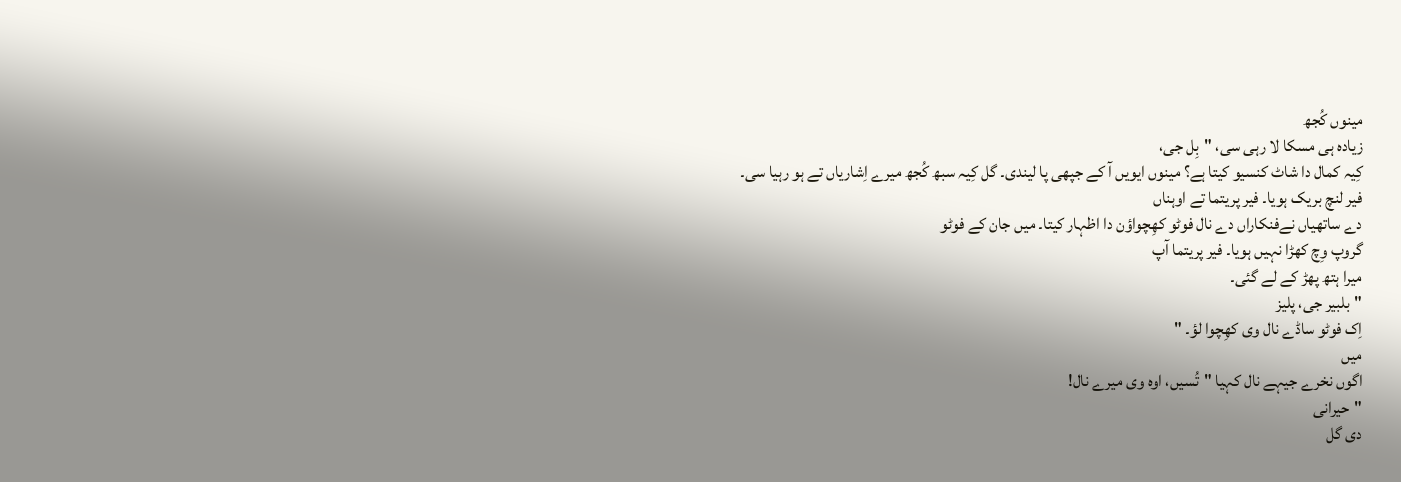مینوں کُجھ
زیادہ ہی مسکا لا رہی سی، "بِل جی،
کِیہ کمال دا شاٹ کنسیو کیتا ہے؟ مینوں ایویں آ کے جپھی پا لیندی۔ گل کِیہ سبھ کُجھ میرے اِشاریاں تے ہو رہیا سی۔
فیر لنچ بریک ہویا۔ فیر پریتما تے اوہناں
دے ساتھیاں نےفنکاراں دے نال فوٹو کھِچواؤن دا اظہار کیتا۔ میں جان کے فوٹو
گروپ وِچ کھڑا نہیں ہویا۔ فیر پریتما آپ
میرا ہتھ پھڑ کے لے گئی۔
"بلبیر جی، پلیز
اِک فوٹو ساڈے نال وی کھِچوا لؤ۔ "
میں
اگوں نخرے جیہے نال کہیا "تُسیں، اوہ وی میرے نال!
"حیرانی
دی گل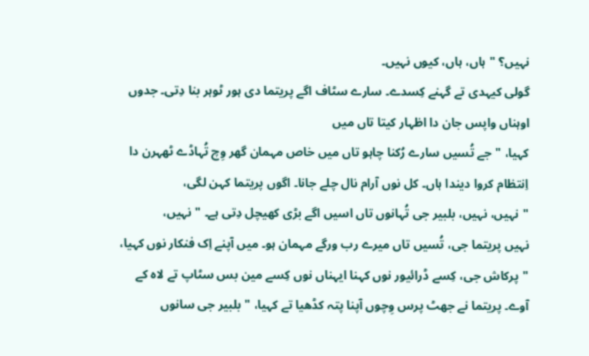نہیں؟ "ہاں، ہاں، کیوں نہیں۔
گولی کیہدی تے گہنے کِسدے۔ سارے سٹاف اگے پریتما دی ہور ٹوہر بنا دِتی۔ جدوں
اوہناں واپس جان دا اظہار کیتا تاں میں
کہیا، "جے تُسیں سارے رُکنا چاہو تاں میں خاص مہمان گھر وِچ تُہاڈے ٹھہرن دا
اِنتظام کروا دیندا ہاں۔ کل نوں آرام نال چلے جانا۔ اگوں پریتما کہن لگی،
"نہیں، نہیں، بلبیر جی تُہانوں تاں اسیں اگے بڑی کھیچل دِتی ہے۔ "نہیں،
نہیں پریتما جی، تُسیں تاں میرے رب ورگے مہمان ہو۔ میں آپنے اِک فنکار نوں کہیا،
"پرکاش جی، کِسے ڈرائیور نوں کہنا ایہناں نوں کِسے مین بس سٹاپ تے لاہ کے
آوے۔ پریتما نے جھٹ پرس وِچوں آپنا پتہ کڈھیا تے کہیا، "بلبیر جی سانوں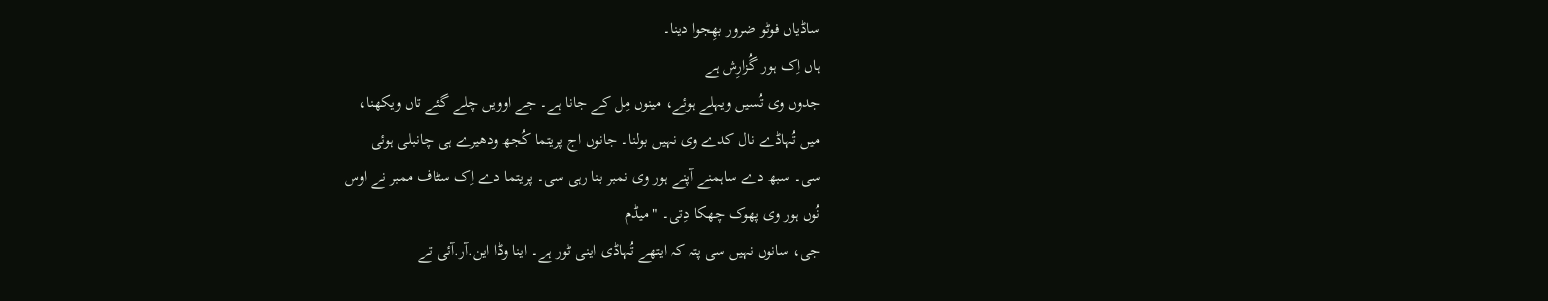ساڈیاں فوٹو ضرور بھِجوا دینا۔
ہاں اِک ہور گُزارِش ہے
جدوں وی تُسیں ویہلے ہوئے، مینوں مِل کے جانا ہے۔ جے اوویں چلے گئے تاں ویکھنا،
میں تُہاڈے نال کدے وی نہیں بولنا۔ جانوں اج پریتما کُجھ ودھیرے ہی چانبلی ہوئی
سی۔ سبھ دے ساہمنے آپنے ہور وی نمبر بنا رہی سی۔ پریتما دے اِک سٹاف ممبر نے اوس
نُوں ہور وی پھوک چھکا دِتی۔ "میڈم
جی، سانوں نہیں سی پتہ کہ ایتھے تُہاڈی اینی ٹور ہے۔ اینا وڈا این.آر.آئی تے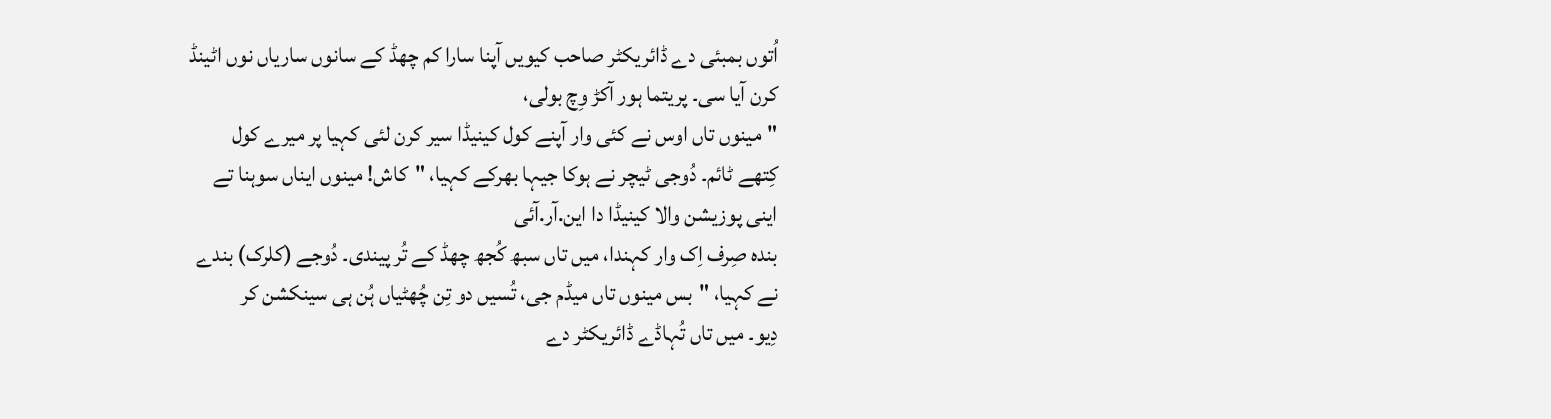اُتوں بمبئی دے ڈائریکٹر صاحب کیویں آپنا سارا کم چھڈ کے سانوں ساریاں نوں اٹینڈ
کرن آیا سی۔ پریتما ہور آکڑ وِچ بولی،
"مینوں تاں اوس نے کئی وار آپنے کول کینیڈا سیر کرن لئی کہیا پر میرے کول
کِتھے ٹائم۔ دُوجی ٹیچر نے ہوکا جیہا بھرکے کہیا، "کاش! مینوں ایناں سوہنا تے
اینی پوزیشن والا کینیڈا دا این.آر.آئی
بندہ صِرف اِک وار کہندا، میں تاں سبھ کُجھ چھڈ کے تُر پیندی۔ دُوجے (کلرک) بندے
نے کہیا، "بس مینوں تاں میڈم جی، تُسیں دو تِن چُھٹیاں ہُن ہی سینکشن کر
دِیو۔ میں تاں تُہاڈے ڈائریکٹر دے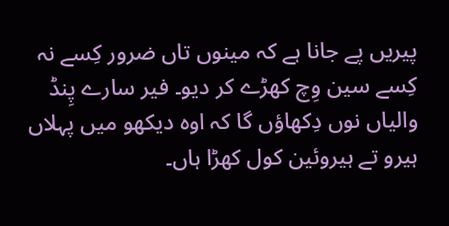پیریں پے جانا ہے کہ مینوں تاں ضرور کِسے نہ
کِسے سین وِچ کھڑے کر دیو۔ فیر سارے پِنڈ
والیاں نوں دِکھاؤں گا کہ اوہ دیکھو میں پہلاں ہیرو تے ہیروئین کول کھڑا ہاں۔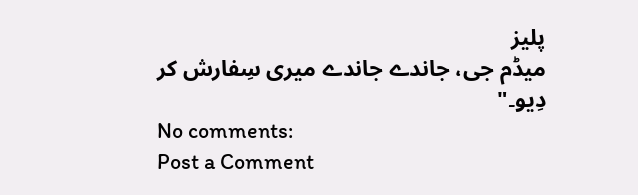پلیز
میڈم جی، جاندے جاندے میری سِفارش کر دِیو۔"
No comments:
Post a Comment